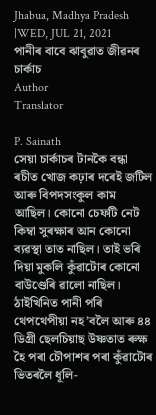Jhabua, Madhya Pradesh
|WED, JUL 21, 2021
পানীৰ বাবে ঝাবুৱাত জীৱনৰ চাৰ্কাচ
Author
Translator

P. Sainath
সেয়া চাৰ্কাচৰ টানকৈ বন্ধা ৰচীত খোজ কঢ়াৰ দৰেই জটিল আৰু বিপদসংকুল কাম আছিল। কোনো চেফটি নেট কিম্বা সুৰক্ষাৰ আন কোনো ব্যৱস্থা তাত নাছিল। তাই ভৰি দিয়া মুকলি কুঁৱাটোৰ কোনো বাউণ্ডেৰি ৱালো নাছিল। ঠাইখিনিত পানী পৰি থেপথেপীয়া নহ’বলৈ আৰু ৪৪ ডিগ্ৰী ছেলচিয়াছ উষ্ণতাত ৰুক্ষ হৈ পৰা চৌপাশৰ পৰা কুঁৱাটোৰ ভিতৰলৈ ধূলি-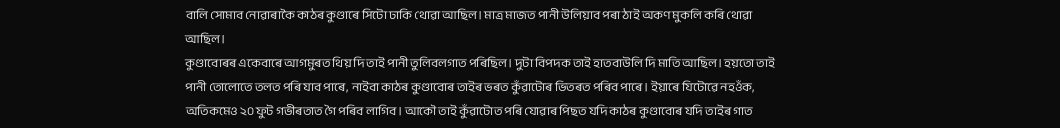বালি সোমাব নোৱাৰাকৈ কাঠৰ কুণ্ডাৰে সিটো ঢাকি থোৱা আছিল। মাত্ৰ মাজত পানী উলিয়াব পৰা ঠাই অকণ মুকলি কৰি থোৱা আছিল।
কুণ্ডাবোৰৰ একেবাৰে আগমুৰত থিয় দি তাই পানী তুলিবলগাত পৰিছিল। দুটা বিপদক তাই হাতবাউলি দি মাতি আছিল। হয়তো তাই পানী তোলোতে তলত পৰি যাব পাৰে, নাইবা কাঠৰ কুণ্ডাবোৰ তাইৰ ভৰত কুঁৱাটোৰ ভিতৰত পৰিব পাৰে। ইয়াৰে যিটোৱে নহওঁক, অতিকমেও ২০ ফুট গভীৰতাত গৈ পৰিব লাগিব। আকৌ তাই কুঁৱাটোত পৰি যোৱাৰ পিছত যদি কাঠৰ কুণ্ডাবোৰ যদি তাইৰ গাত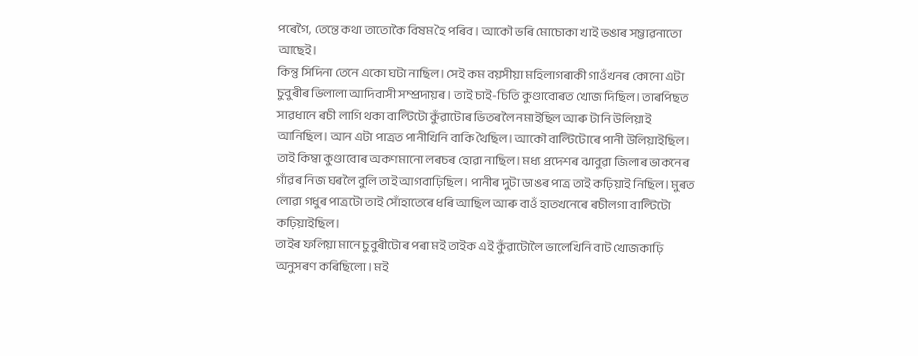পৰেগৈ, তেন্তে কথা তাতোকৈ বিষম হৈ পৰিব। আকৌ ভৰি মোচোকা খাই ভঙাৰ সম্ভাৱনাতো আছেই।
কিন্তু সিদিনা তেনে একো ঘটা নাছিল। সেই কম বয়সীয়া মহিলাগৰাকী গাওঁখনৰ কোনো এটা চুবুৰীৰ ভিলালা আদিবাসী সম্প্ৰদায়ৰ। তাই চাই-চিতি কুণ্ডাবোৰত খোজ দিছিল। তাৰপিছত সাৱধানে ৰচী লাগি থকা বাল্টিটো কুঁৱাটোৰ ভিতৰলৈ নমাইছিল আৰু টানি উলিয়াই আনিছিল। আন এটা পাত্ৰত পানীখিনি বাকি থৈছিল। আকৌ বাল্টিটোৰে পানী উলিয়াইছিল। তাই কিম্বা কুণ্ডাবোৰ অকণমানো লৰচৰ হোৱা নাছিল। মধ্য প্ৰদেশৰ ঝাবুৱা জিলাৰ ভাকনেৰ গাঁৱৰ নিজ ঘৰলৈ বুলি তাই আগবাঢ়িছিল। পানীৰ দুটা ডাঙৰ পাত্ৰ তাই কঢ়িয়াই নিছিল। মুৰত লোৱা গধুৰ পাত্ৰটো তাই সোঁহাতেৰে ধৰি আছিল আৰু বাওঁ হাতখনেৰে ৰচীলগা বাল্টিটো কঢ়িয়াইছিল।
তাইৰ ফলিয়া মানে চুবুৰীটোৰ পৰা মই তাইক এই কুঁৱাটোলৈ ভালেখিনি বাট খোজকাঢ়ি অনুসৰণ কৰিছিলো। মই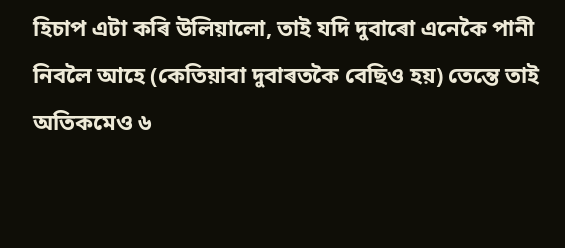হিচাপ এটা কৰি উলিয়ালো, তাই যদি দুবাৰো এনেকৈ পানী নিবলৈ আহে (কেতিয়াবা দুবাৰতকৈ বেছিও হয়) তেন্তে তাই অতিকমেও ৬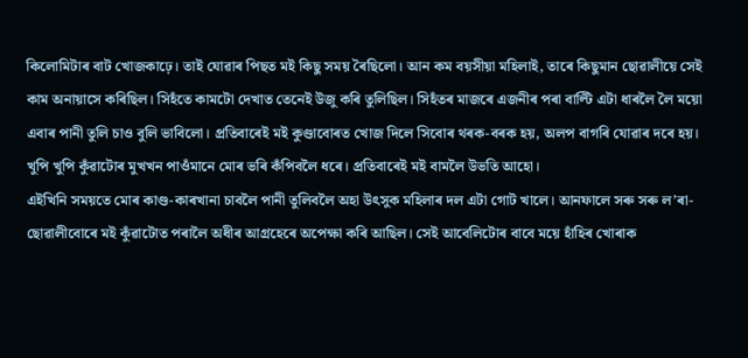কিলোমিটাৰ বাট খোজকাঢ়ে। তাই যোৱাৰ পিছত মই কিছু সময় ৰৈছিলো। আন কম বয়সীয়া মহিলাই, তাৰে কিছুমান ছোৱালীয়ে সেই কাম অনায়াসে কৰিছিল। সিহঁতে কামটো দেখাত তেনেই উজু কৰি তুলিছিল। সিহঁতৰ মাজৰে এজনীৰ পৰা বাল্টি এটা ধাৰলৈ লৈ ময়ো এবাৰ পানী তুলি চাও বুলি ভাবিলো। প্ৰতিবাৰেই মই কুণ্ডাবোৰত খোজ দিলে সিবোৰ থৰক-বৰক হয়, অলপ বাগৰি যোৱাৰ দৰে হয়। খুপি খুপি কুঁৱাটোৰ মুখখন পাওঁমানে মোৰ ভৰি কঁপিবলৈ ধৰে। প্ৰতিবাৰেই মই বামলৈ উভতি আহো।
এইখিনি সময়তে মোৰ কাণ্ড-কাৰখানা চাবলৈ পানী তুলিবলৈ অহা উৎসুক মহিলাৰ দল এটা গোট খালে। আনফালে সৰু সৰু ল’ৰা-ছোৱালীবোৰে মই কুঁৱাটোত পৰালৈ অধীৰ আগ্ৰহেৰে অপেক্ষা কৰি আছিল। সেই আবেলিটোৰ বাবে ময়ে হাঁহিৰ খোৰাক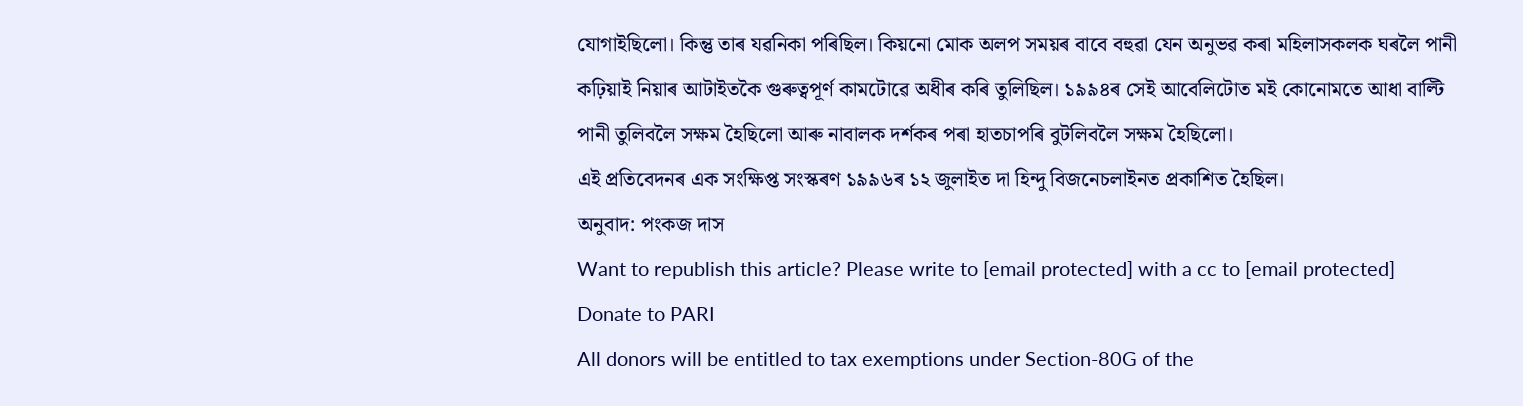যোগাইছিলো। কিন্তু তাৰ যৱনিকা পৰিছিল। কিয়নো মোক অলপ সময়ৰ বাবে বহুৱা যেন অনুভৱ কৰা মহিলাসকলক ঘৰলৈ পানী কঢ়িয়াই নিয়াৰ আটাইতকৈ গুৰুত্বপূৰ্ণ কামটোৱে অধীৰ কৰি তুলিছিল। ১৯৯৪ৰ সেই আবেলিটোত মই কোনোমতে আধা বাল্টি পানী তুলিবলৈ সক্ষম হৈছিলো আৰু নাবালক দৰ্শকৰ পৰা হাতচাপৰি বুটলিবলৈ সক্ষম হৈছিলো।
এই প্ৰতিবেদনৰ এক সংক্ষিপ্ত সংস্কৰণ ১৯৯৬ৰ ১২ জুলাইত দা হিন্দু বিজনেচলাইনত প্ৰকাশিত হৈছিল।
অনুবাদ: পংকজ দাস
Want to republish this article? Please write to [email protected] with a cc to [email protected]
Donate to PARI
All donors will be entitled to tax exemptions under Section-80G of the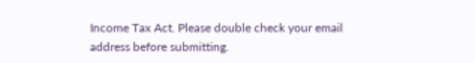Income Tax Act. Please double check your email address before submitting.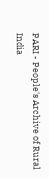PARI - People's Archive of Rural India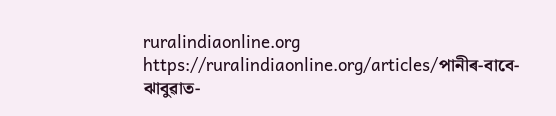ruralindiaonline.org
https://ruralindiaonline.org/articles/পানীৰ-বাবে-ঝাবুৱাত-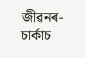জীৱনৰ-চাৰ্কাচ